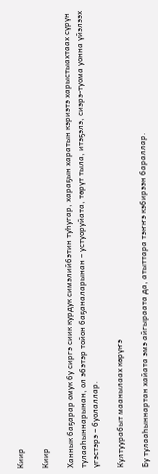Киир

Киир

Ханнык баҕарар омук бу сиргэ сиик курдук симэлийбэтин туһугар, хараҕын харатын кэриэтэ харыстыахтаах сүрүн тулааһыннарынан, ол эбэтэр тойон баҕаналарынан – устуоруйата, төрүт тыла, итэҕэлэ, сиэрэ-туома уонна үйэлээх үгэстэрэ – буолаллар.

Култуурабыт маанылаах көрүҥэ

Бу тулааһыннартан хайата эмэ айгыраата да, атыттара тэҥҥэ кэбирээн бараллар.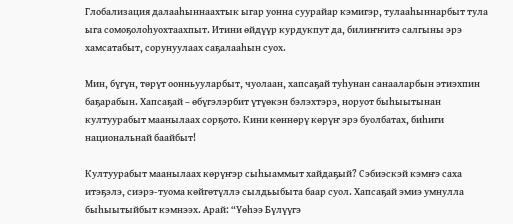Глобализация далааһыннаахтык ыгар уонна суурайар кэмигэр, тулааһыннарбыт тула ыга сомоҕолоһуохтаахпыт. Итини өйдүүр курдукпут да, билиҥҥитэ салгыны эрэ хамсатабыт, сорунуулаах саҕалааһын суох.

Мин, бүгүн, төрүт оонньууларбыт, чуолаан, хапсаҕай туһунан санааларбын этиэхпин баҕарабын. Хапсаҕай – өбүгэлэрбит үтүөкэн бэлэхтэрэ, норуот быһыытынан култуурабыт маанылаах сорҕото. Кини көннөрү көрүҥ эрэ буолбатах, биһиги национальнай баайбыт!

Култуурабыт маанылаах көрүҥэр сыһыаммыт хайдаҕый? Сэбиэскэй кэмҥэ саха итэҕэлэ, сиэрэ-туома көйгөтүллэ сылдьыбыта баар суол. Хапсаҕай эмиэ умнулла быһыытыйбыт кэмнээх. Арай: “Үөһээ Бүлүүгэ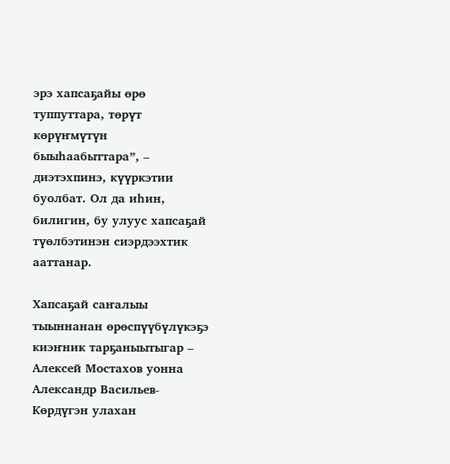эрэ хапсаҕайы өрө туппуттара, төрүт көрүҥмүтүн быыһаабыттара”, – диэтэхпинэ, күүркэтии буолбат. Ол да иһин, билигин, бу улуус хапсаҕай түөлбэтинэн сиэрдээхтик ааттанар.

Хапсаҕай саҥалыы тыыннанан өрөспүүбүлүкэҕэ киэҥник тарҕаныытыгар – Алексей Мостахов уонна Александр Васильев-Көрдүгэн улахан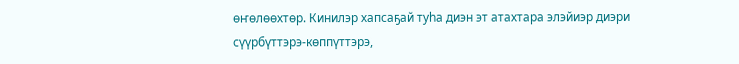өҥөлөөхтөр. Кинилэр хапсаҕай туһа диэн эт атахтара элэйиэр диэри сүүрбүттэрэ-көппүттэрэ,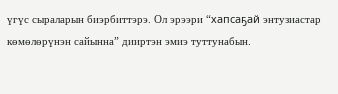үгүс сыраларын биэрбиттэрэ. Ол эрээри “хапсаҕай энтузиастар көмөлөрүнэн сайынна” дииртэн эмиэ туттунабын.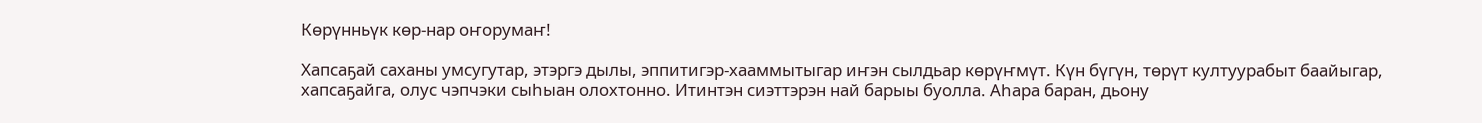Көрүнньүк көр-нар оҥорумаҥ!

Хапсаҕай саханы умсугутар, этэргэ дылы, эппитигэр-хааммытыгар иҥэн сылдьар көрүҥмүт. Күн бүгүн, төрүт култуурабыт баайыгар, хапсаҕайга, олус чэпчэки сыһыан олохтонно. Итинтэн сиэттэрэн най барыы буолла. Аһара баран, дьону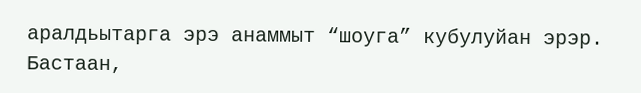аралдьытарга эрэ анаммыт “шоуга” кубулуйан эрэр. Бастаан,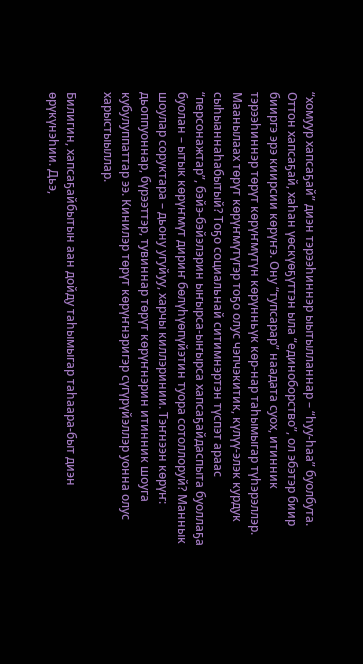“хомуур хапсаҕай” диэн тэрээһиннэр ыытылланнар – “һуу-һаа” буолбута. Оттон хапсаҕай, хаһан үөскүөҕүттэн ыла “единоборство”, ол эбэтэр биир бииргэ эрэ киирсии көрүҥэ. Ону “тупсарар” наадата суох, итинник тэрээһиннэр төрүт көрүҥмүтүн көрүнньүк көр-нар таһымыгар түһэрэллэр. Маанылаах төрүт көрүҥмүтүгэр тоҕо олус чэпчэкитик, күлүү-элэк курдук сыһыаннаһабытый? Тоҕо социальнай ситимнэртэн түспэт араас “персонажтар”, бэйэ-бэйэлэрин ыҥырса-ыҥырса хапсаҕайдаспыта буоллаҕа буолан – ытык көрүҥмүт дириҥ бөлүһүөпүйэтин туора сотоллоруй? Маннык шоулар соруктара – дьону угуйуу, харчы киллэринии. Тэҥнээн көрүҥ: дьоппуоннар, бүрээттэр, тувиннар төрүт көрүҥнэрин итинник шоуга кубулуппаттар ээ. Кинилэр төрүт көрүҥнэригэр сүгүрүйэллэр уонна олус харыстыыллар.

Билигин, хапсаҕайбытын аан дойду таһымыгар таһаара-быт диэн өрүкүнэһии. Дьэ,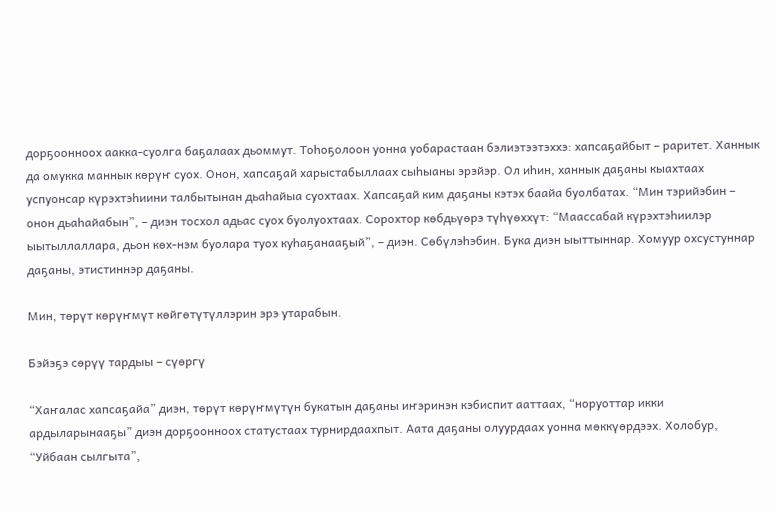дорҕоонноох аакка-суолга баҕалаах дьоммут. Тоһоҕолоон уонна уобарастаан бэлиэтээтэххэ: хапсаҕайбыт – раритет. Ханнык да омукка маннык көрүҥ суох. Онон, хапсаҕай харыстабыллаах сыһыаны эрэйэр. Ол иһин, ханнык даҕаны кыахтаах успуонсар күрэхтэһиини талбытынан дьаһайыа суохтаах. Хапсаҕай ким даҕаны кэтэх баайа буолбатах. “Мин тэрийэбин – онон дьаһайабын”, – диэн тосхол адьас суох буолуохтаах. Сорохтор көбдьүөрэ түһүөххүт: “Маассабай күрэхтэһиилэр ыытыллаллара, дьон көх-нэм буолара туох куһаҕанааҕый”, – диэн. Сөбүлэһэбин. Бука диэн ыыттыннар. Хомуур охсустуннар даҕаны, этистиннэр даҕаны.

Мин, төрүт көрүҥмүт көйгөтүтүллэрин эрэ утарабын.

Бэйэҕэ сөрүү тардыы – сүөргү

“Хаҥалас хапсаҕайа” диэн, төрүт көрүҥмүтүн букатын даҕаны иҥэринэн кэбиспит ааттаах, “норуоттар икки ардыларынааҕы” диэн дорҕоонноох статустаах турнирдаахпыт. Аата даҕаны олуурдаах уонна мөккүөрдээх. Холобур, “Уйбаан сылгыта”,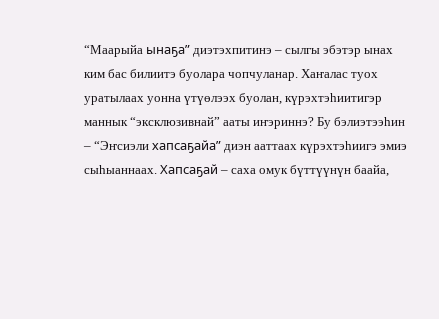“Маарыйа ынаҕа” диэтэхпитинэ – сылгы эбэтэр ынах ким бас билиитэ буолара чопчуланар. Хаҥалас туох уратылаах уонна үтүөлээх буолан, күрэхтэһиитигэр маннык “эксклюзивнай” ааты иҥэриннэ? Бу бэлиэтээһин – “Эҥсиэли хапсаҕайа” диэн ааттаах күрэхтэһиигэ эмиэ сыһыаннаах. Хапсаҕай – саха омук бүттүүнүн баайа,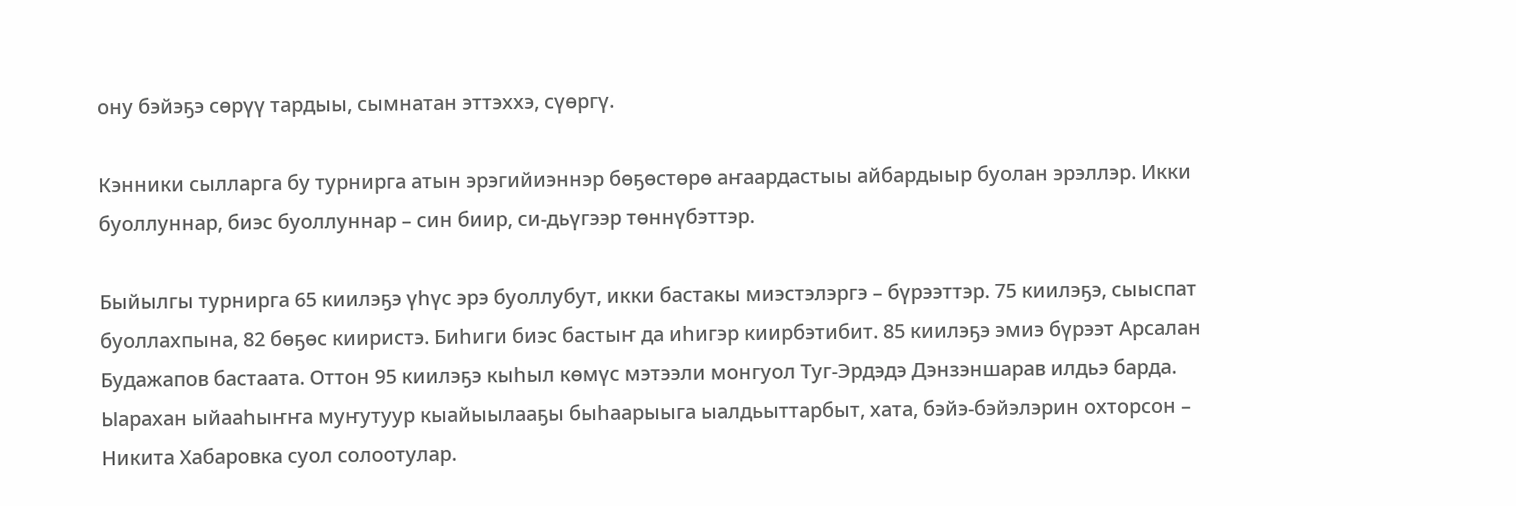ону бэйэҕэ сөрүү тардыы, сымнатан эттэххэ, сүөргү.

Кэнники сылларга бу турнирга атын эрэгийиэннэр бөҕөстөрө аҥаардастыы айбардыыр буолан эрэллэр. Икки буоллуннар, биэс буоллуннар – син биир, си-дьүгээр төннүбэттэр.

Быйылгы турнирга 65 киилэҕэ үһүс эрэ буоллубут, икки бастакы миэстэлэргэ – бүрээттэр. 75 киилэҕэ, сыыспат буоллахпына, 82 бөҕөс кииристэ. Биһиги биэс бастыҥ да иһигэр киирбэтибит. 85 киилэҕэ эмиэ бүрээт Арсалан Будажапов бастаата. Оттон 95 киилэҕэ кыһыл көмүс мэтээли монгуол Туг-Эрдэдэ Дэнзэншарав илдьэ барда. Ыарахан ыйааһыҥҥа муҥутуур кыайыылааҕы быһаарыыга ыалдьыттарбыт, хата, бэйэ-бэйэлэрин охторсон – Никита Хабаровка суол солоотулар.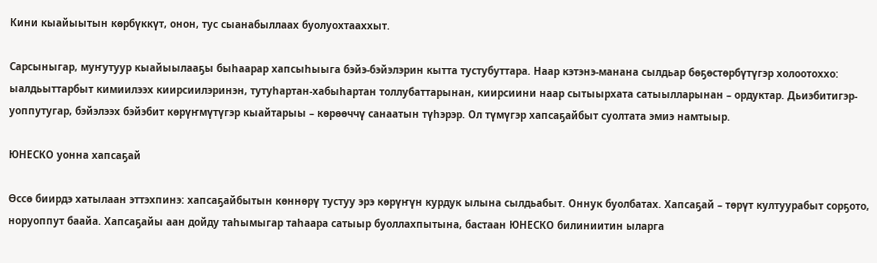Кини кыайыытын көрбүккүт, онон, тус сыанабыллаах буолуохтааххыт.

Сарсыныгар, муҥутуур кыайыылааҕы быһаарар хапсыһыыга бэйэ-бэйэлэрин кытта тустубуттара. Наар кэтэнэ-манана сылдьар бөҕөстөрбүтүгэр холоотоххо: ыалдьыттарбыт кимиилээх киирсиилэринэн, тутуһартан-хабыһартан толлубаттарынан, киирсиини наар сытыырхата сатыылларынан – ордуктар. Дьиэбитигэр-уоппутугар, бэйэлээх бэйэбит көрүҥмүтүгэр кыайтарыы – көрөөччү санаатын түһэрэр. Ол түмүгэр хапсаҕайбыт суолтата эмиэ намтыыр.

ЮНЕСКО уонна хапсаҕай

Өссө биирдэ хатылаан эттэхпинэ: хапсаҕайбытын көннөрү тустуу эрэ көрүҥүн курдук ылына сылдьабыт. Оннук буолбатах. Хапсаҕай – төрүт култуурабыт сорҕото, норуоппут баайа. Хапсаҕайы аан дойду таһымыгар таһаара сатыыр буоллахпытына, бастаан ЮНЕСКО билиниитин ыларга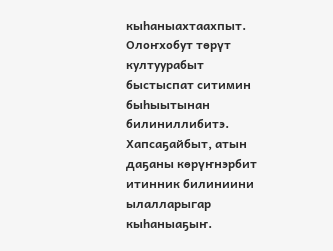кыһаныахтаахпыт. Олоҥхобут төрүт култуурабыт быстыспат ситимин быһыытынан билиниллибитэ. Хапсаҕайбыт, атын даҕаны көрүҥнэрбит итинник билиниини ылалларыгар кыһаныаҕыҥ.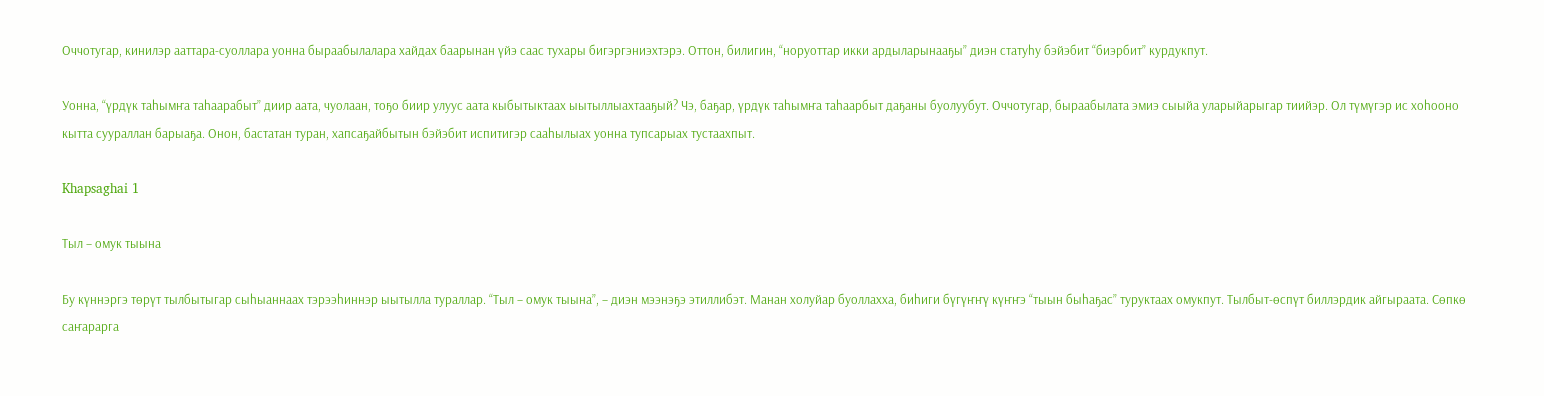Оччотугар, кинилэр ааттара-суоллара уонна быраабылалара хайдах баарынан үйэ саас тухары бигэргэниэхтэрэ. Оттон, билигин, “норуоттар икки ардыларынааҕы” диэн статуһу бэйэбит “биэрбит” курдукпут.

Уонна, “үрдүк таһымҥа таһаарабыт” диир аата, чуолаан, тоҕо биир улуус аата кыбытыктаах ыытыллыахтааҕый? Чэ, баҕар, үрдүк таһымҥа таһаарбыт даҕаны буолуубут. Оччотугар, быраабылата эмиэ сыыйа уларыйарыгар тиийэр. Ол түмүгэр ис хоһооно кытта суураллан барыаҕа. Онон, бастатан туран, хапсаҕайбытын бэйэбит испитигэр сааһылыах уонна тупсарыах тустаахпыт.

Khapsaghai 1

Тыл – омук тыына

Бу күннэргэ төрүт тылбытыгар сыһыаннаах тэрээһиннэр ыытылла тураллар. “Тыл – омук тыына”, – диэн мээнэҕэ этиллибэт. Манан холуйар буоллахха, биһиги бүгүҥҥү күҥҥэ “тыын быһаҕас” туруктаах омукпут. Тылбыт-өспүт биллэрдик айгыраата. Сөпкө саҥарарга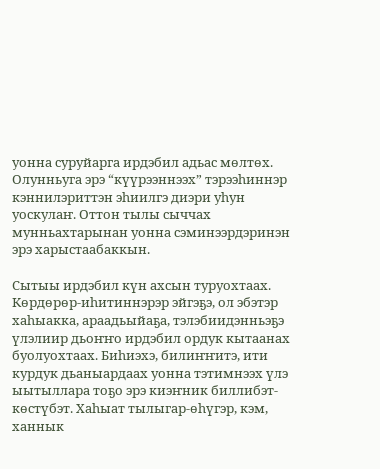уонна суруйарга ирдэбил адьас мөлтөх. Олунньуга эрэ “күүрээннээх” тэрээһиннэр кэннилэриттэн эһиилгэ диэри уһун уоскулаҥ. Оттон тылы сыччах мунньахтарынан уонна сэминээрдэринэн эрэ харыстаабаккын.

Сытыы ирдэбил күн ахсын туруохтаах. Көрдөрөр-иһитиннэрэр эйгэҕэ, ол эбэтэр хаһыакка, араадьыйаҕа, тэлэбиидэнньэҕэ үлэлиир дьоҥҥо ирдэбил ордук кытаанах буолуохтаах. Биһиэхэ, билиҥҥитэ, ити курдук дьаныардаах уонна тэтимнээх үлэ ыытыллара тоҕо эрэ киэҥник биллибэт-көстүбэт. Хаһыат тылыгар-өһүгэр, кэм, ханнык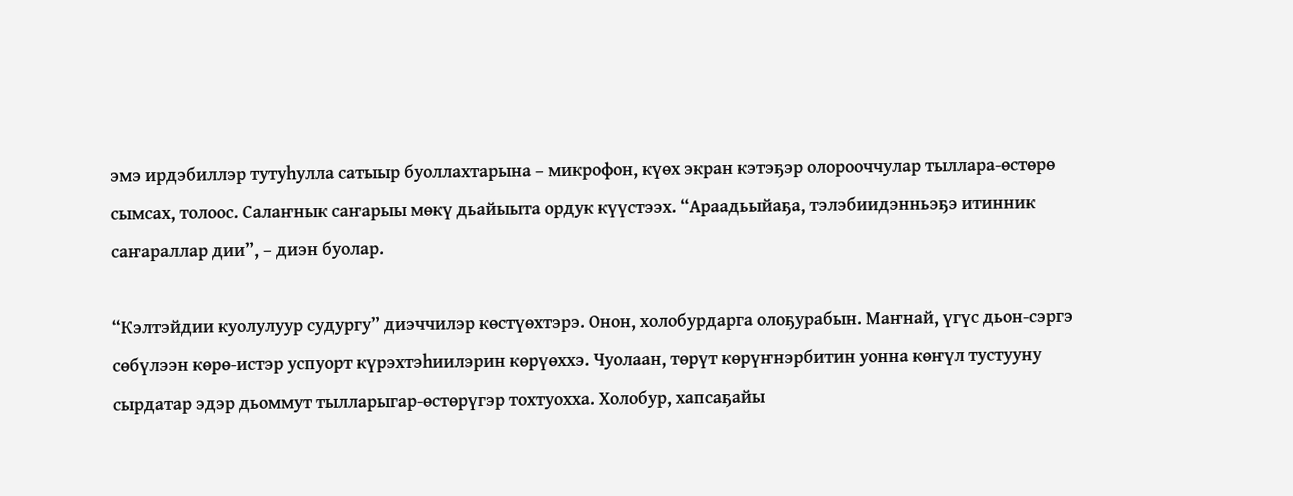эмэ ирдэбиллэр тутуһулла сатыыр буоллахтарына – микрофон, күөх экран кэтэҕэр олорооччулар тыллара-өстөрө сымсах, толоос. Салаҥнык саҥарыы мөкү дьайыыта ордук күүстээх. “Араадьыйаҕа, тэлэбиидэнньэҕэ итинник саҥараллар дии”, – диэн буолар.

“Кэлтэйдии куолулуур судургу” диэччилэр көстүөхтэрэ. Онон, холобурдарга олоҕурабын. Маҥнай, үгүс дьон-сэргэ сөбүлээн көрө-истэр успуорт күрэхтэһиилэрин көрүөххэ. Чуолаан, төрүт көрүҥнэрбитин уонна көҥүл тустууну сырдатар эдэр дьоммут тылларыгар-өстөрүгэр тохтуохха. Холобур, хапсаҕайы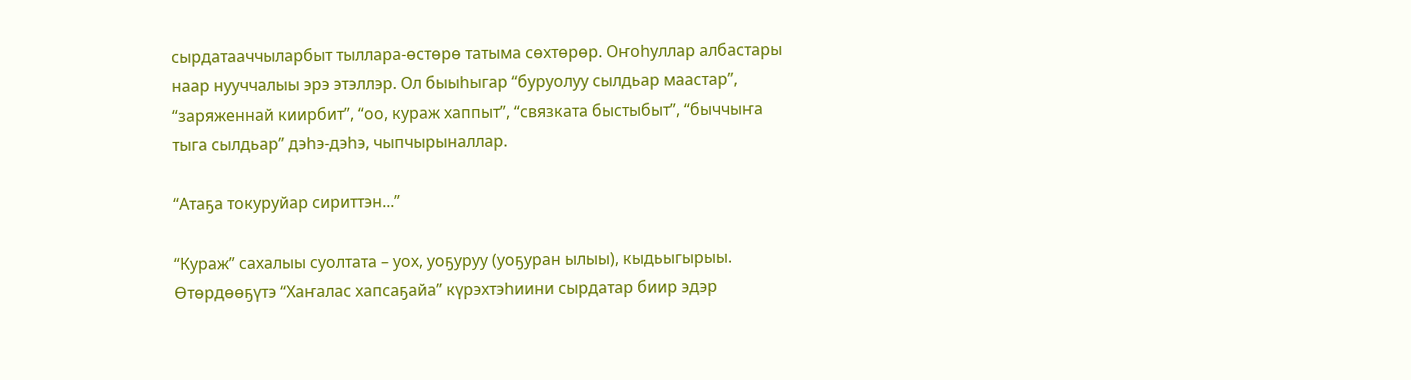сырдатааччыларбыт тыллара-өстөрө татыма сөхтөрөр. Оҥоһуллар албастары наар нууччалыы эрэ этэллэр. Ол быыһыгар “буруолуу сылдьар маастар”, “заряженнай киирбит”, “оо, кураж хаппыт”, “связката быстыбыт”, “быччыҥа тыга сылдьар” дэһэ-дэһэ, чыпчырыналлар.

“Атаҕа токуруйар сириттэн...”

“Кураж” сахалыы суолтата – уох, уоҕуруу (уоҕуран ылыы), кыдьыгырыы. Өтөрдөөҕүтэ “Хаҥалас хапсаҕайа” күрэхтэһиини сырдатар биир эдэр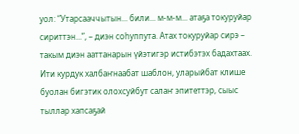уол: “Утарсааччытын... били... м-м-м... атаҕа токуруйар сириттэн...”, – диэн соһуппута. Атах токуруйар сирэ – такым диэн ааттанарын үйэтигэр истибэтэх бадахтаах. Ити курдук халбаҥнаабат шаблон, уларыйбат клише буолан бигэтик олохсуйбут салаҥ эпитеттэр, сыыс тыллар хапсаҕай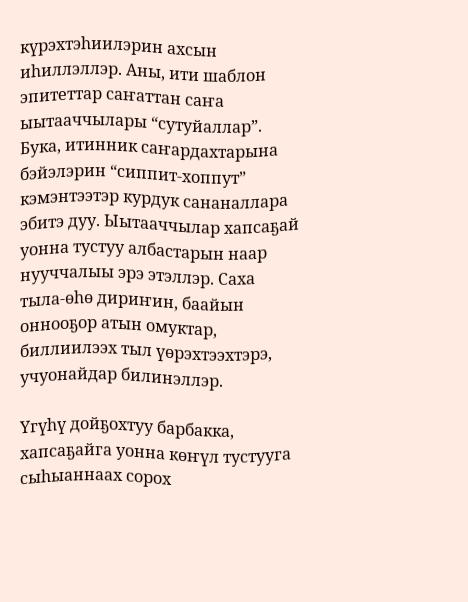күрэхтэһиилэрин ахсын иһиллэллэр. Аны, ити шаблон эпитеттар саҥаттан саҥа ыытааччылары “сутуйаллар”. Бука, итинник саҥардахтарына бэйэлэрин “сиппит-хоппут” кэмэнтээтэр курдук сананаллара эбитэ дуу. Ыытааччылар хапсаҕай уонна тустуу албастарын наар нууччалыы эрэ этэллэр. Саха тыла-өһө дириҥин, баайын оннооҕор атын омуктар, биллиилээх тыл үөрэхтээхтэрэ, учуонайдар билинэллэр.

Үгүһү дойҕохтуу барбакка, хапсаҕайга уонна көҥүл тустууга сыһыаннаах сорох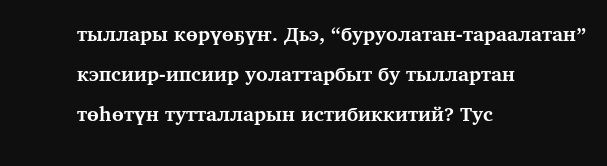тыллары көрүөҕүҥ. Дьэ, “буруолатан-тараалатан” кэпсиир-ипсиир уолаттарбыт бу тыллартан төһөтүн тутталларын истибиккитий? Тус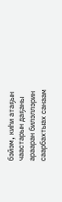бэйэм, киһи атаҕын чаастарын даҕаны арааран билэллэрин саарбахтыах санаам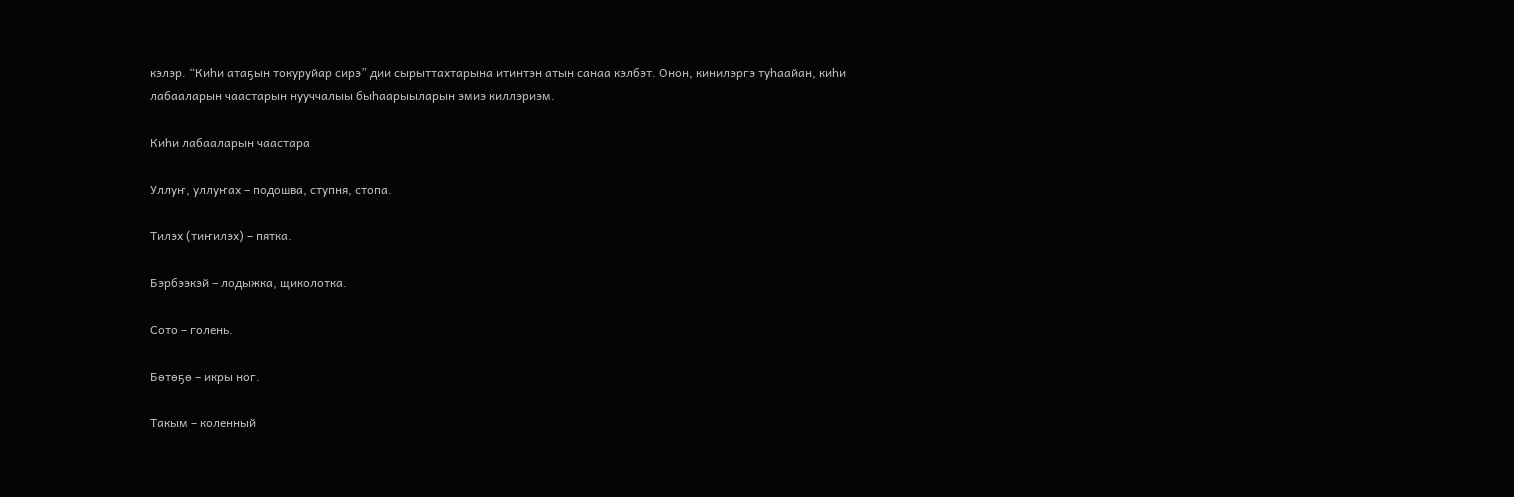кэлэр. “Киһи атаҕын токуруйар сирэ” дии сырыттахтарына итинтэн атын санаа кэлбэт. Онон, кинилэргэ туһаайан, киһи лабааларын чаастарын нууччалыы быһаарыыларын эмиэ киллэриэм.

Киһи лабааларын чаастара

Уллуҥ, уллуҥах – подошва, ступня, стопа.

Тилэх (тиҥилэх) – пятка.

Бэрбээкэй – лодыжка, щиколотка.

Сото – голень.

Бөтөҕө – икры ног.

Такым – коленный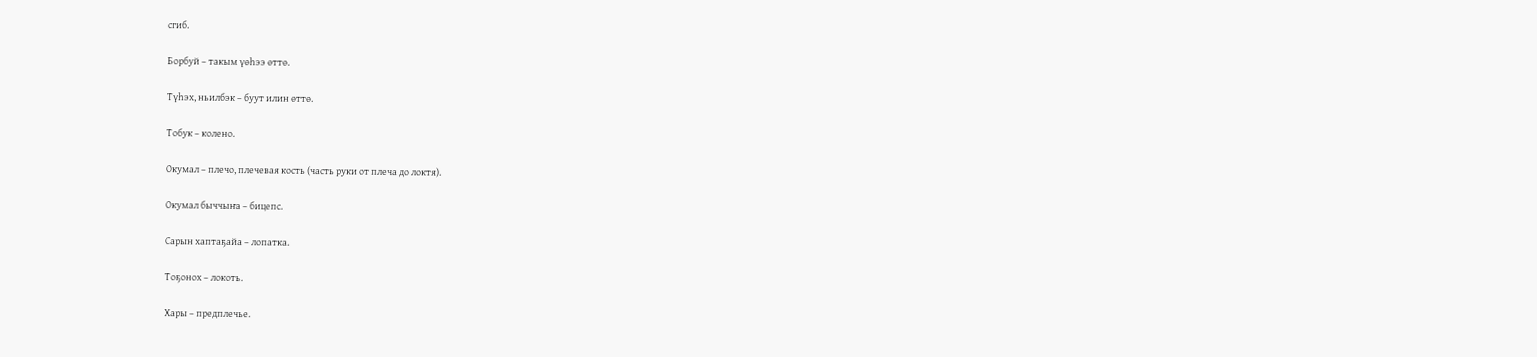сгиб.

Борбуй – такым үөһээ өттө.

Түһэх, ньилбэк – буут илин өттө.

Тобук – колено.

Окумал – плечо, плечевая кость (часть руки от плеча до локтя).

Окумал быччыҥа – бицепс.

Сарын хаптаҕайа – лопатка.

Тоҕонох – локоть.

Хары – предплечье.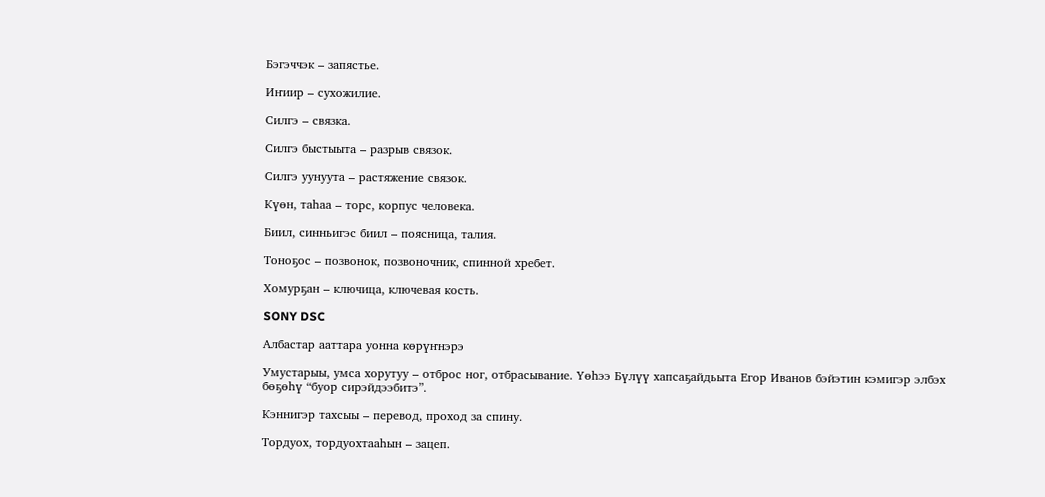Бэгэччэк – запястье.

Иҥиир – сухожилие.

Силгэ – связка.

Силгэ быстыыта – разрыв связок.

Силгэ уунуута – растяжение связок.

Күөн, таһаа – торс, корпус человека.

Биил, синньигэс биил – поясница, талия.

Тоноҕос – позвонок, позвоночник, спинной хребет.

Хомурҕан – ключица, ключевая кость.

SONY DSC

Албастар ааттара уонна көрүҥнэрэ

Умустарыы, умса хорутуу – отброс ног, отбрасывание. Үөһээ Бүлүү хапсаҕайдьыта Егор Иванов бэйэтин кэмигэр элбэх бөҕөһү “буор сирэйдээбитэ”.

Кэннигэр тахсыы – перевод, проход за спину.

Тордуох, тордуохтааһын – зацеп.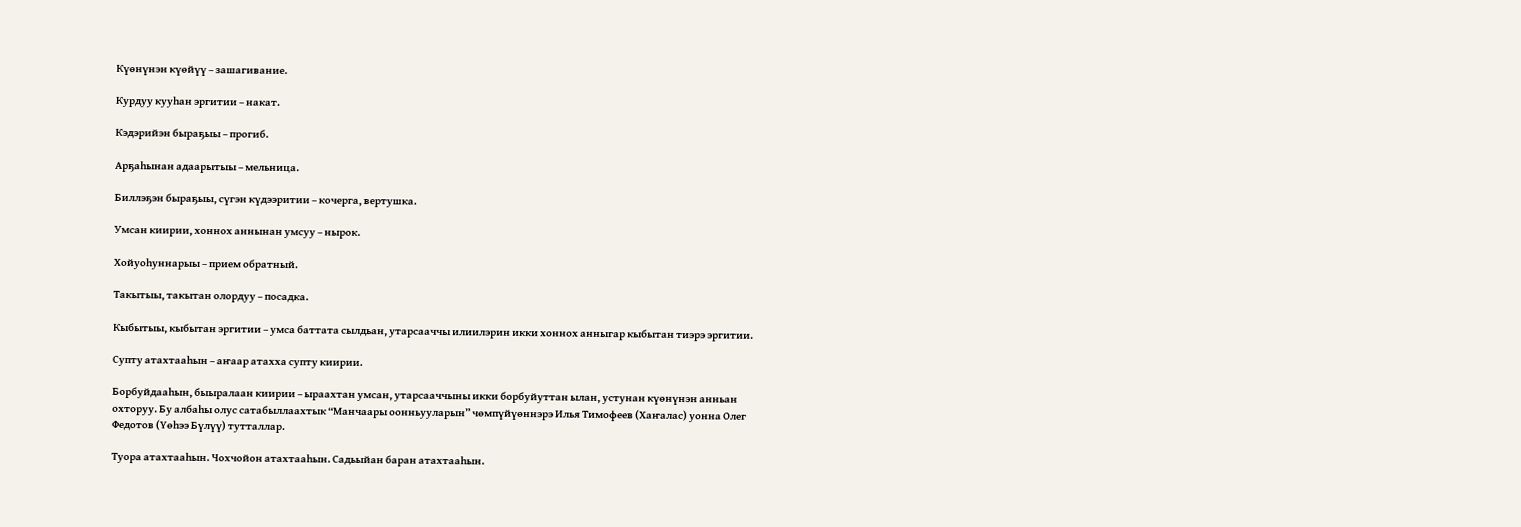Күөнүнэн күөйүү – зашагивание.

Курдуу кууһан эргитии – накат.

Кэдэрийэн быраҕыы – прогиб.

Арҕаһынан адаарытыы – мельница.

Биллэҕэн быраҕыы, сүгэн күдээритии – кочерга, вертушка.

Умсан киирии, хоннох аннынан умсуу – нырок.

Хойуоһуннарыы – прием обратный.

Такытыы, такытан олордуу – посадка.

Кыбытыы, кыбытан эргитии – умса баттата сылдьан, утарсааччы илиилэрин икки хоннох анныгар кыбытан тиэрэ эргитии.

Супту атахтааһын – аҥаар атахха супту киирии.

Борбуйдааһын, быыралаан киирии – ыраахтан умсан, утарсааччыны икки борбуйуттан ылан, устунан күөнүнэн анньан охторуу. Бу албаһы олус сатабыллаахтык “Манчаары оонньууларын” чөмпүйүөннэрэ Илья Тимофеев (Хаҥалас) уонна Олег Федотов (Үөһээ Бүлүү) тутталлар.

Туора атахтааһын. Чохчойон атахтааһын. Садьыйан баран атахтааһын.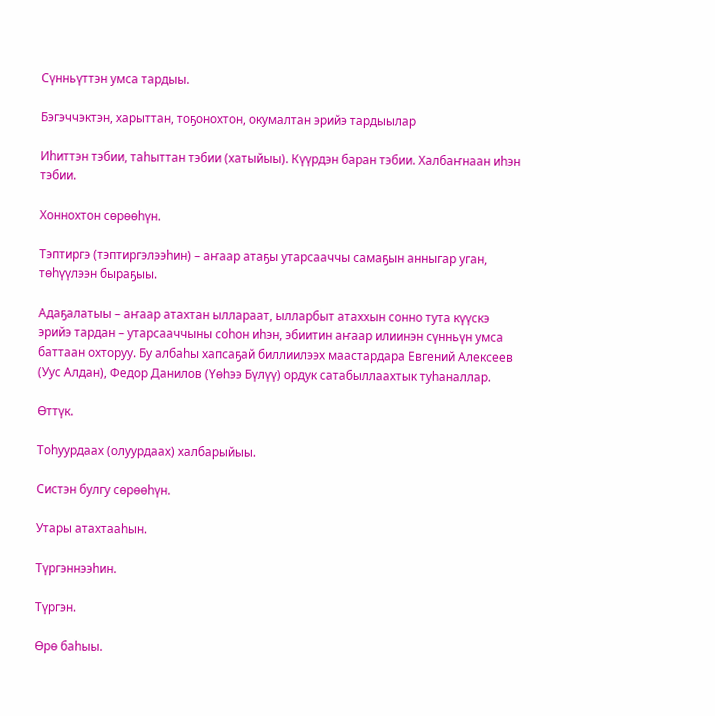Сүнньүттэн умса тардыы.

Бэгэччэктэн, харыттан, тоҕонохтон, окумалтан эрийэ тардыылар

Иһиттэн тэбии, таһыттан тэбии (хатыйыы). Күүрдэн баран тэбии. Халбаҥнаан иһэн тэбии.

Хоннохтон сөрөөһүн.

Тэптиргэ (тэптиргэлээһин) – аҥаар атаҕы утарсааччы самаҕын анныгар уган, төһүүлээн быраҕыы.

Адаҕалатыы – аҥаар атахтан ыллараат, ылларбыт атаххын сонно тута күүскэ эрийэ тардан – утарсааччыны соһон иһэн, эбиитин аҥаар илиинэн сүнньүн умса баттаан охторуу. Бу албаһы хапсаҕай биллиилээх маастардара Евгений Алексеев (Уус Алдан), Федор Данилов (Үөһээ Бүлүү) ордук сатабыллаахтык туһаналлар.

Өттүк.

Тоһуурдаах (олуурдаах) халбарыйыы.

Систэн булгу сөрөөһүн.

Утары атахтааһын.

Түргэннээһин.

Түргэн.

Өрө баһыы.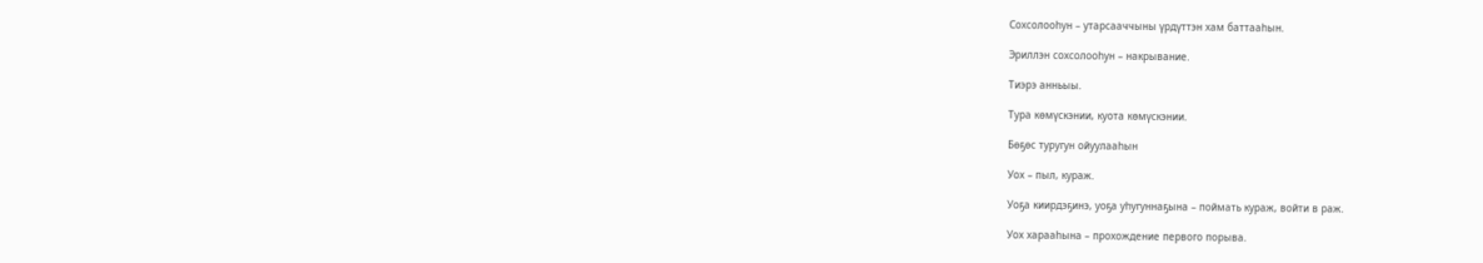Сохсолооһун – утарсааччыны үрдүттэн хам баттааһын.

Эриллэн сохсолооһун – накрывание.

Тиэрэ анньыы.

Тура көмүскэнии, куота көмүскэнии.

Бөҕөс туругун ойуулааһын

Уох – пыл, кураж.

Уоҕа киирдэҕинэ, уоҕа уһугуннаҕына – поймать кураж, войти в раж.

Уох харааһына – прохождение первого порыва.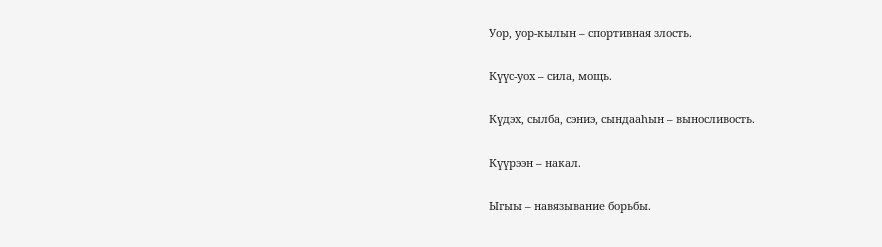Уор, уор-кылын – спортивная злость.

Күүс-уох – сила, мощь.

Күдэх, сылба, сэниэ, сындааһын – выносливость.

Күүрээн – накал.

Ыгыы – навязывание борьбы.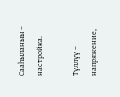Сааһыланыы – настройка.

Түллүү – напряжение,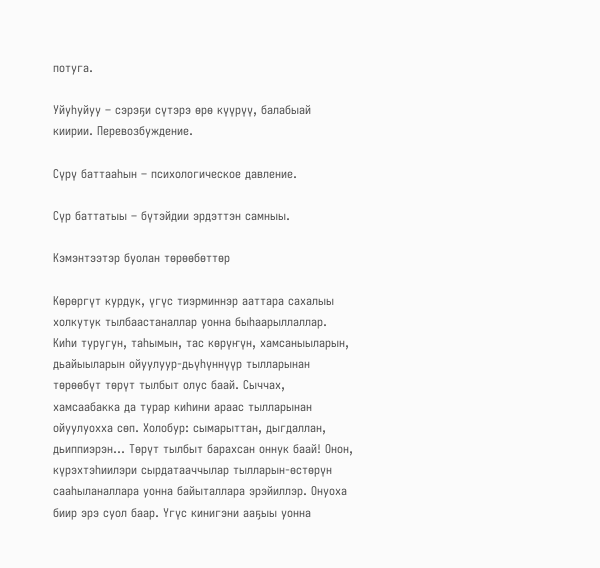потуга.

Уйуһуйуу – сэрэҕи сүтэрэ өрө күүрүү, балабыай киирии. Перевозбуждение.

Сүрү баттааһын – психологическое давление.

Сүр баттатыы – бүтэйдии эрдэттэн самныы.

Кэмэнтээтэр буолан төрөөбөттөр

Көрөргүт курдук, үгүс тиэрминнэр ааттара сахалыы холкутук тылбаастаналлар уонна быһаарыллаллар. Киһи туругун, таһымын, тас көрүҥүн, хамсаныыларын, дьайыыларын ойуулуур-дьүһүннүүр тылларынан төрөөбүт төрүт тылбыт олус баай. Сыччах, хамсаабакка да турар киһини араас тылларынан ойуулуохха сөп. Холобур: сымарыттан, дыгдаллан, дьиппиэрэн... Төрүт тылбыт барахсан оннук баай! Онон, күрэхтэһиилэри сырдатааччылар тылларын-өстөрүн сааһыланаллара уонна байыталлара эрэйиллэр. Онуоха биир эрэ суол баар. Үгүс кинигэни ааҕыы уонна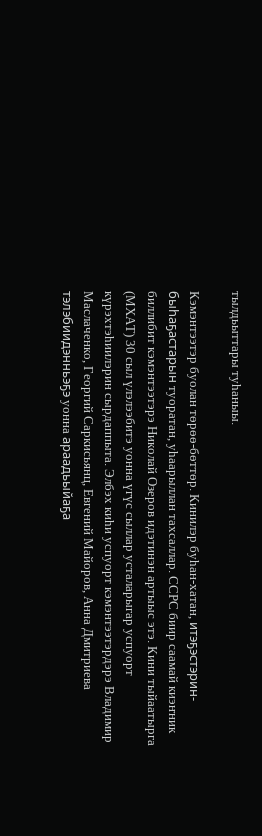тылдьыттары туһаныы.

Кэмэнтээтэр буолан төрөө-бөттөр. Кинилэр буһан-хатан, итэҕэстэрин-быһаҕастарын туоратан, уһаарыллан тахсаллар. ССРС биир саамай киэҥник биллибит кэмэнтээтэрэ Николай Озеров идэтинэн артыыс этэ. Кини тыйаатырга (МХАТ) 30 сыл үлэлээбитэ уонна үгүс сыллар усталарыгар успуорт күрэхтэһиилэрин сырдаппыта. Элбэх киһи успуорт кэмэнтээтэрдэрэ Владимир Маслаченко, Георгий Саркисьянц, Евгений Майоров, Анна Дмитриева тэлэбиидэнньэҕэ уонна араадьыйаҕа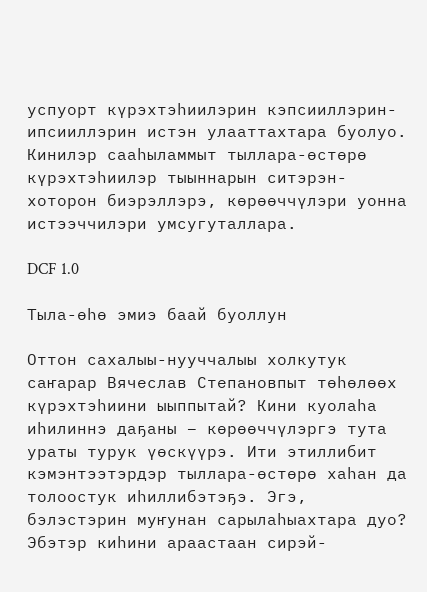успуорт күрэхтэһиилэрин кэпсииллэрин-ипсииллэрин истэн улааттахтара буолуо. Кинилэр сааһыламмыт тыллара-өстөрө күрэхтэһиилэр тыыннарын ситэрэн-хоторон биэрэллэрэ, көрөөччүлэри уонна истээччилэри умсугуталлара.

DCF 1.0

Тыла-өһө эмиэ баай буоллун

Оттон сахалыы-нууччалыы холкутук саҥарар Вячеслав Степановпыт төһөлөөх күрэхтэһиини ыыппытай? Кини куолаһа иһилиннэ даҕаны – көрөөччүлэргэ тута ураты турук үөскүүрэ. Ити этиллибит кэмэнтээтэрдэр тыллара-өстөрө хаһан да толоостук иһиллибэтэҕэ. Эгэ, бэлэстэрин муҥунан сарылаһыахтара дуо? Эбэтэр киһини араастаан сирэй-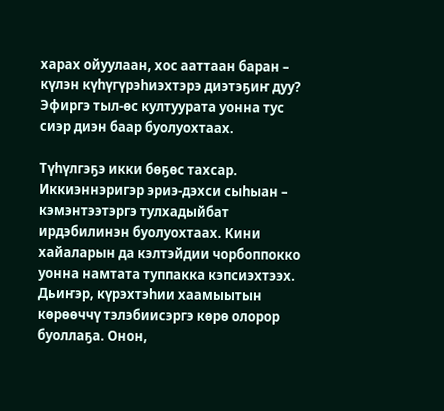харах ойуулаан, хос ааттаан баран – күлэн күһүгүрэһиэхтэрэ диэтэҕиҥ дуу? Эфиргэ тыл-өс култуурата уонна тус сиэр диэн баар буолуохтаах.

Түһүлгэҕэ икки бөҕөс тахсар. Иккиэннэригэр эриэ-дэхси сыһыан – кэмэнтээтэргэ тулхадыйбат ирдэбилинэн буолуохтаах. Кини хайаларын да кэлтэйдии чорбоппокко уонна намтата туппакка кэпсиэхтээх. Дьиҥэр, күрэхтэһии хаамыытын көрөөччү тэлэбиисэргэ көрө олорор буоллаҕа. Онон,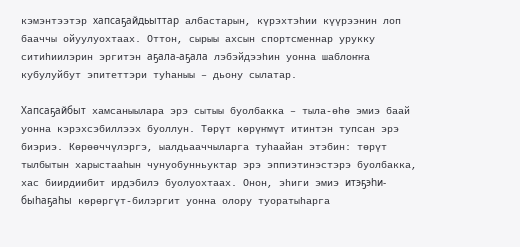кэмэнтээтэр хапсаҕайдьыттар албастарын, күрэхтэһии күүрээнин лоп бааччы ойуулуохтаах. Оттон, сырыы ахсын спортсменнар урукку ситиһиилэрин эргитэн аҕала-аҕала лэбэйдээһин уонна шаблоҥҥа кубулуйбут эпитеттэри туһаныы – дьону сылатар.

Хапсаҕайбыт хамсаныылара эрэ сытыы буолбакка – тыла-өһө эмиэ баай уонна кэрэхсэбиллээх буоллун. Төрүт көрүҥмүт итинтэн тупсан эрэ биэриэ. Көрөөччүлэргэ, ыалдьааччыларга туһаайан этэбин: төрүт тылбытын харыстааһын чунуобунньуктар эрэ эппиэтинэстэрэ буолбакка, хас биирдиибит ирдэбилэ буолуохтаах. Онон, эһиги эмиэ итэҕэһи-быһаҕаһы көрөргүт-билэргит уонна олору туоратыһарга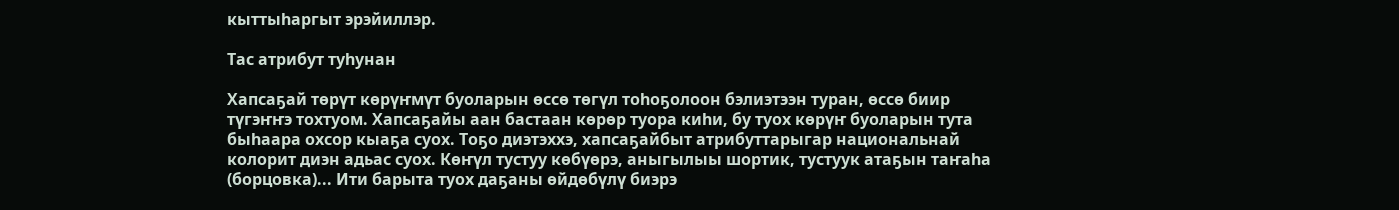кыттыһаргыт эрэйиллэр.

Тас атрибут туһунан

Хапсаҕай төрүт көрүҥмүт буоларын өссө төгүл тоһоҕолоон бэлиэтээн туран, өссө биир түгэҥҥэ тохтуом. Хапсаҕайы аан бастаан көрөр туора киһи, бу туох көрүҥ буоларын тута быһаара охсор кыаҕа суох. Тоҕо диэтэххэ, хапсаҕайбыт атрибуттарыгар национальнай колорит диэн адьас суох. Көҥүл тустуу көбүөрэ, аныгылыы шортик, тустуук атаҕын таҥаһа (борцовка)... Ити барыта туох даҕаны өйдөбүлү биэрэ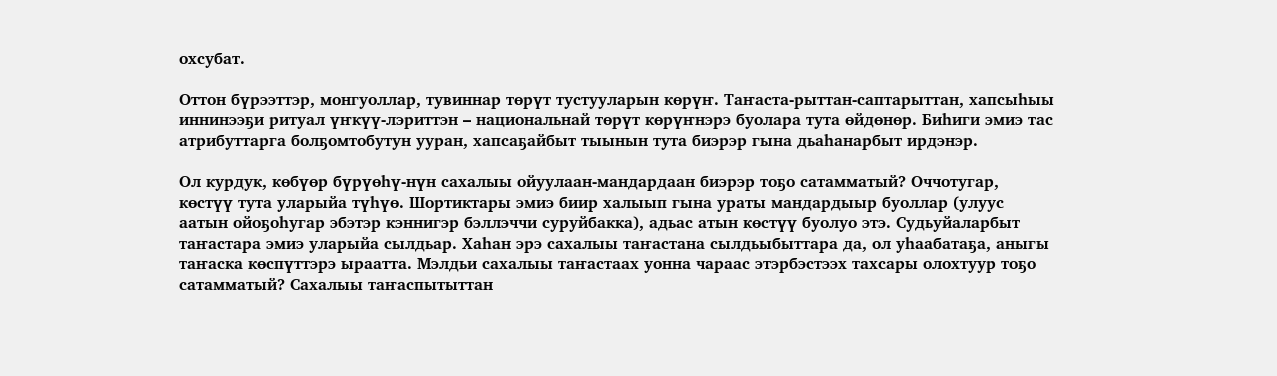охсубат.

Оттон бүрээттэр, монгуоллар, тувиннар төрүт тустууларын көрүҥ. Таҥаста-рыттан-саптарыттан, хапсыһыы иннинээҕи ритуал үҥкүү-лэриттэн – национальнай төрүт көрүҥнэрэ буолара тута өйдөнөр. Биһиги эмиэ тас атрибуттарга болҕомтобутун ууран, хапсаҕайбыт тыынын тута биэрэр гына дьаһанарбыт ирдэнэр.

Ол курдук, көбүөр бүрүөһү-нүн сахалыы ойуулаан-мандардаан биэрэр тоҕо сатамматый? Оччотугар, көстүү тута уларыйа түһүө. Шортиктары эмиэ биир халыып гына ураты мандардыыр буоллар (улуус аатын ойоҕоһугар эбэтэр кэннигэр бэллэччи суруйбакка), адьас атын көстүү буолуо этэ. Судьуйаларбыт таҥастара эмиэ уларыйа сылдьар. Хаһан эрэ сахалыы таҥастана сылдьыбыттара да, ол уһаабатаҕа, аныгы таҥаска көспүттэрэ ыраатта. Мэлдьи сахалыы таҥастаах уонна чараас этэрбэстээх тахсары олохтуур тоҕо сатамматый? Сахалыы таҥаспытыттан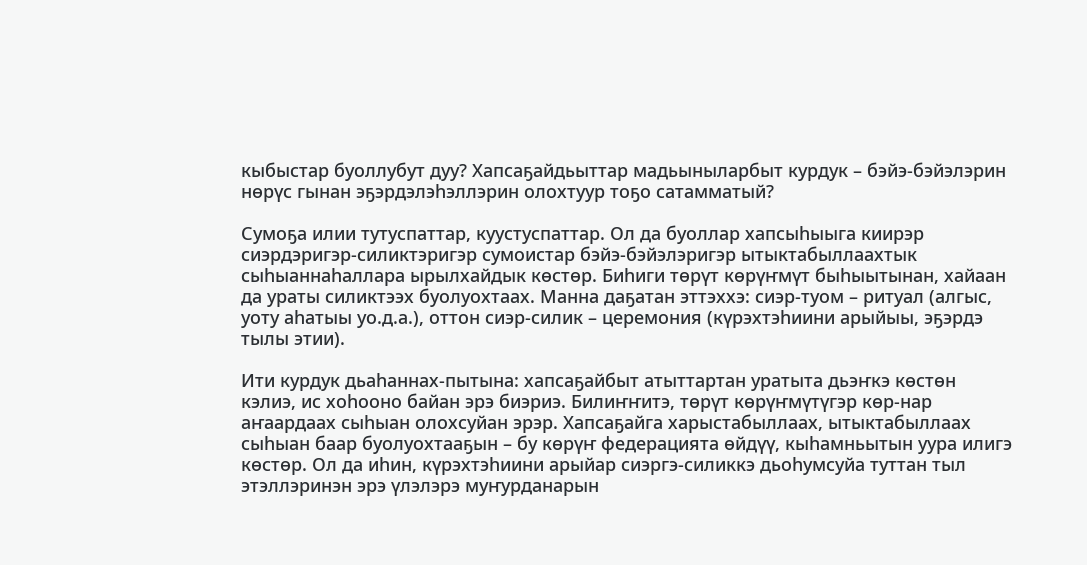кыбыстар буоллубут дуу? Хапсаҕайдьыттар мадьыныларбыт курдук – бэйэ-бэйэлэрин нөрүс гынан эҕэрдэлэһэллэрин олохтуур тоҕо сатамматый?

Сумоҕа илии тутуспаттар, куустуспаттар. Ол да буоллар хапсыһыыга киирэр сиэрдэригэр-силиктэригэр сумоистар бэйэ-бэйэлэригэр ытыктабыллаахтык сыһыаннаһаллара ырылхайдык көстөр. Биһиги төрүт көрүҥмүт быһыытынан, хайаан да ураты силиктээх буолуохтаах. Манна даҕатан эттэххэ: сиэр-туом – ритуал (алгыс, уоту аһатыы уо.д.а.), оттон сиэр-силик – церемония (күрэхтэһиини арыйыы, эҕэрдэ тылы этии).

Ити курдук дьаһаннах-пытына: хапсаҕайбыт атыттартан уратыта дьэҥкэ көстөн кэлиэ, ис хоһооно байан эрэ биэриэ. Билиҥҥитэ, төрүт көрүҥмүтүгэр көр-нар аҥаардаах сыһыан олохсуйан эрэр. Хапсаҕайга харыстабыллаах, ытыктабыллаах сыһыан баар буолуохтааҕын – бу көрүҥ федерацията өйдүү, кыһамньытын уура илигэ көстөр. Ол да иһин, күрэхтэһиини арыйар сиэргэ-силиккэ дьоһумсуйа туттан тыл этэллэринэн эрэ үлэлэрэ муҥурданарын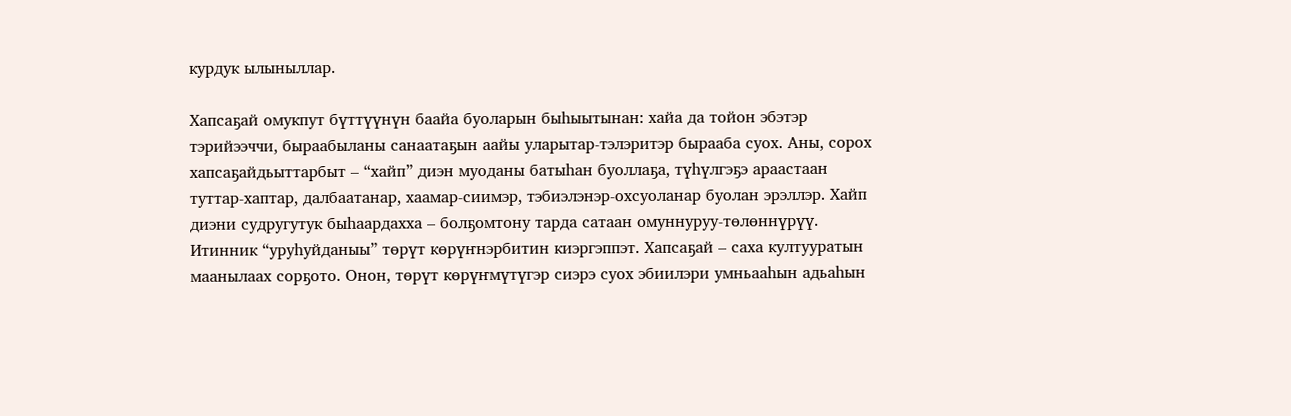курдук ылыныллар.

Хапсаҕай омукпут бүттүүнүн баайа буоларын быһыытынан: хайа да тойон эбэтэр тэрийээччи, быраабыланы санаатаҕын аайы уларытар-тэлэритэр бырааба суох. Аны, сорох хапсаҕайдьыттарбыт – “хайп” диэн муоданы батыһан буоллаҕа, түһүлгэҕэ араастаан туттар-хаптар, далбаатанар, хаамар-сиимэр, тэбиэлэнэр-охсуоланар буолан эрэллэр. Хайп диэни судругутук быһаардахха – болҕомтону тарда сатаан омуннуруу-төлөннүрүү. Итинник “уруһуйданыы” төрүт көрүҥнэрбитин киэргэппэт. Хапсаҕай – саха култууратын маанылаах сорҕото. Онон, төрүт көрүҥмүтүгэр сиэрэ суох эбиилэри умньааһын адьаһын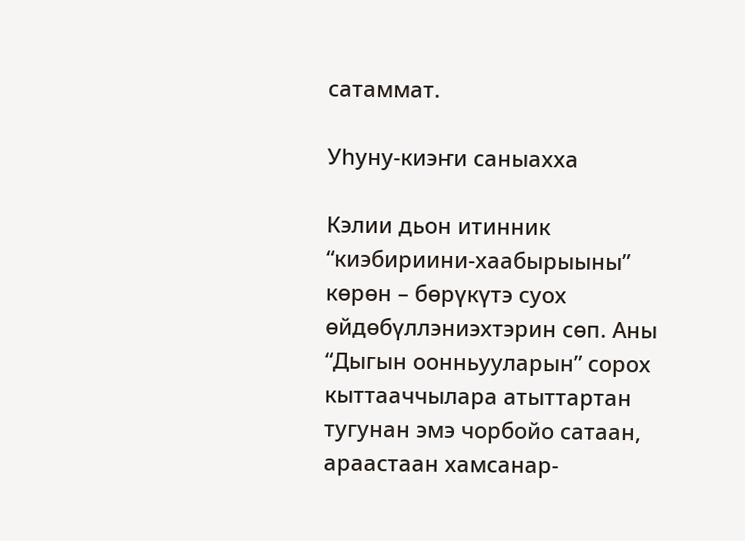сатаммат.

Уһуну-киэҥи саныахха

Кэлии дьон итинник “киэбириини-хаабырыыны” көрөн – бөрүкүтэ суох өйдөбүллэниэхтэрин сөп. Аны “Дыгын оонньууларын” сорох кыттааччылара атыттартан тугунан эмэ чорбойо сатаан, араастаан хамсанар-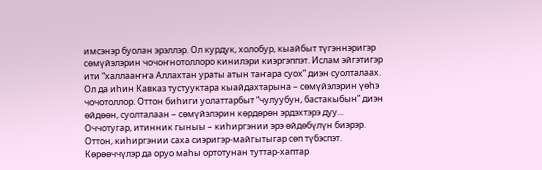имсэнэр буолан эрэллэр. Ол курдук, холобур, кыайбыт түгэннэригэр сөмүйэлэрин чочоҥнотоллоро кинилэри киэргэппэт. Ислам эйгэтигэр ити “халлааҥҥа Аллахтан ураты атын таҥара суох” диэн суолталаах. Ол да иһин Кавказ тустууктара кыайдахтарына – сөмүйэлэрин үөһэ чочотоллор. Оттон биһиги уолаттарбыт “чулуубун, бастакыбын” диэн өйдөөн, суолталаан – сөмүйэлэрин көрдөрөн эрдэхтэрэ дуу... Оччотугар, итинник гыныы – киһиргэнии эрэ өйдөбүлүн биэрэр. Оттон, киһиргэнии саха сиэригэр-майгытыгар сөп түбэспэт. Көрөөччүлэр да оруо маһы ортотунан туттар-хаптар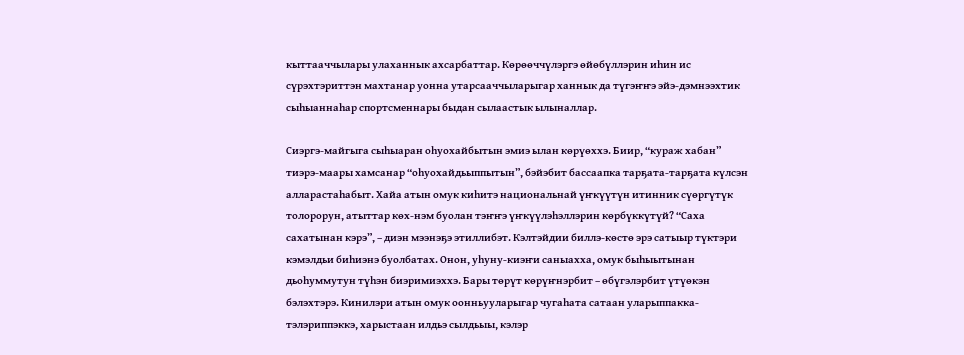кыттааччылары улаханнык ахсарбаттар. Көрөөччүлэргэ өйөбүллэрин иһин ис сүрэхтэриттэн махтанар уонна утарсааччыларыгар ханнык да түгэҥҥэ эйэ-дэмнээхтик сыһыаннаһар спортсменнары быдан сылаастык ылыналлар.

Сиэргэ-майгыга сыһыаран оһуохайбытын эмиэ ылан көрүөххэ. Биир, “кураж хабан” тиэрэ-маары хамсанар “оһуохайдьыппытын”, бэйэбит бассаапка тарҕата-тарҕата күлсэн алларастаһабыт. Хайа атын омук киһитэ национальнай үҥкүүтүн итинник сүөргүтүк толорорун, атыттар көх-нэм буолан тэҥҥэ үҥкүүлэһэллэрин көрбүккүтүй? “Саха сахатынан кэрэ”, – диэн мээнэҕэ этиллибэт. Кэлтэйдии биллэ-көстө эрэ сатыыр түктэри кэмэлдьи биһиэнэ буолбатах. Онон, уһуну-киэҥи саныахха, омук быһыытынан дьоһуммутун түһэн биэримиэххэ. Бары төрүт көрүҥнэрбит – өбүгэлэрбит үтүөкэн бэлэхтэрэ. Кинилэри атын омук оонньууларыгар чугаһата сатаан уларыппакка-тэлэриппэккэ, харыстаан илдьэ сылдьыы, кэлэр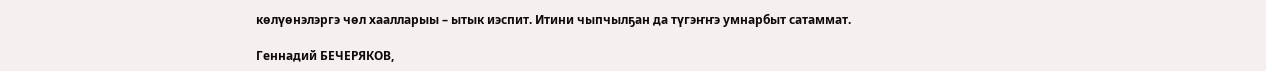көлүөнэлэргэ чөл хаалларыы – ытык иэспит. Итини чыпчылҕан да түгэҥҥэ умнарбыт сатаммат.

Геннадий БЕЧЕРЯКОВ,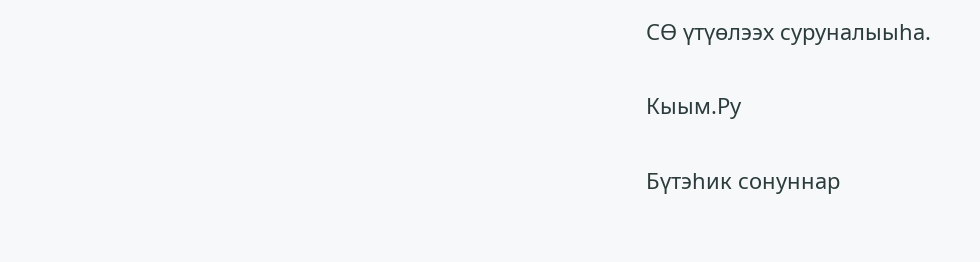СӨ үтүөлээх суруналыыһа.

Кыым.Ру

Бүтэһик сонуннар